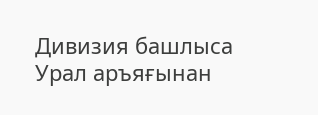Дивизия башлыса Урал аръяғынан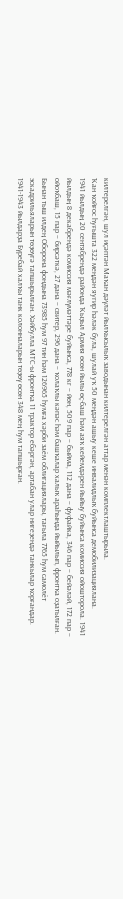килтерелгән, шул иҫәптән Маҡан дәүләт йылҡысылыҡ заводынан килтерелгән аттар менән комплектлаштырыла.
Ҡан ҡойғос һуғышта 322 меңдән яугир һәләк була, шулай уҡ 50 меңдән ашыу кеше инвалидлыҡ буйынса демобилизациялана.
1941 йылдың 20 сентябрендә районда Ҡыҙыл Армия өсөн йылы өҫ-баш һәм аяҡ кейемдәрен йыйыу буйынса комиссия ойошторола. 1941 йылдың 8 декабрендә комиссия мәғлүмәттәре буйынса, 778 кг – йөн, 509 пар – быйма, 112 дана – фуфайка, 346 пар – бейәләй, 172 пар – ойоҡбаш, 15 пар – бирсәткә, 27 дана – свитер, 296 дана – ҡолаҡлы кәпәс һәм башҡалар халыҡ араһында йыйылып, фронтҡа оҙатылған. Бынан тыш илдең Оборона фондына 73985 һум 97 тин һәм 126965 һумға хәрби заём облигациялары, тағыла 7765 һум самолёт эскадрильяларын төҙөүгә тапшырылған. Хәйбулла МТС-ы фронтҡа 11 трактор ебәргән, артабан улар нигеҙендә танкылар ҡорғандар. 1941-1943 йылдарҙа Бүребай халҡы танк колонналарын төҙөү өсөн 348 мең һум тапшырған.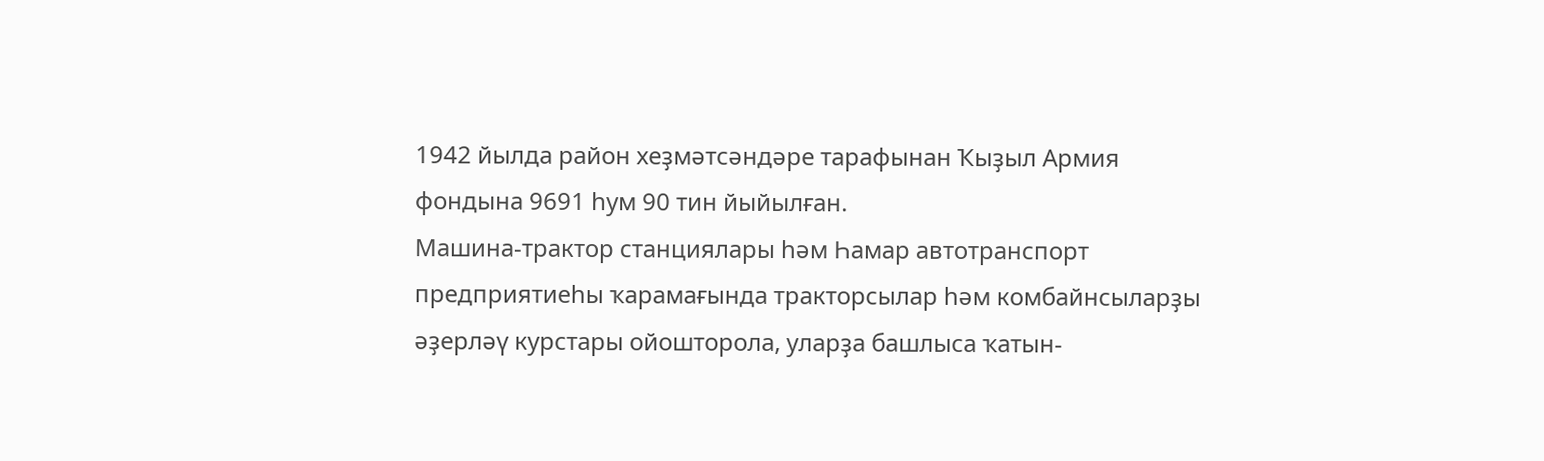1942 йылда район хеҙмәтсәндәре тарафынан Ҡыҙыл Армия фондына 9691 һум 90 тин йыйылған.
Машина-трактор станциялары һәм Һамар автотранспорт предприятиеһы ҡарамағында тракторсылар һәм комбайнсыларҙы әҙерләү курстары ойошторола, уларҙа башлыса ҡатын-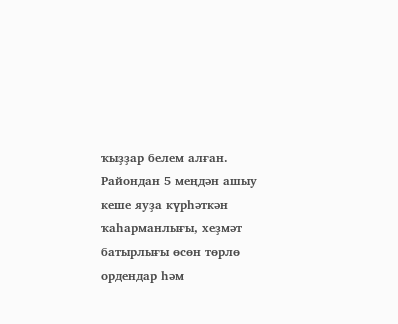ҡыҙҙар белем алған.
Райондан 5 меңдән ашыу кеше яуҙа күрһәткән ҡаһарманлығы, хеҙмәт батырлығы өсөн төрлө ордендар һәм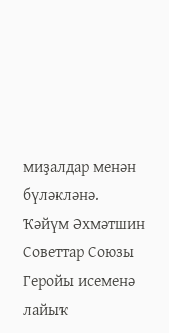миҙалдар менән бүләкләнә. Ҡәйүм Әхмәтшин Советтар Союзы Геройы исеменә лайыҡ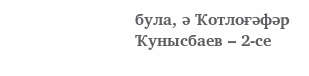була, ә Ҡотлоғәфәр Ҡунысбаев – 2-се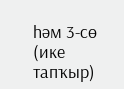һәм 3-сө (ике тапҡыр)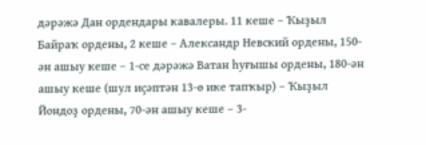дәрәжә Дан ордендары кавалеры. 11 кеше – Ҡыҙыл Байраҡ ордены, 2 кеше – Александр Невский ордены, 150-ән ашыу кеше – 1-се дәрәжә Ватан һуғышы ордены, 180-ән ашыу кеше (шул иҫәптән 13-ө ике тапҡыр) – Ҡыҙыл Йондоҙ ордены, 70-ән ашыу кеше – 3-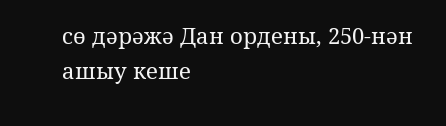сө дәрәжә Дан ордены, 250-нән ашыу кеше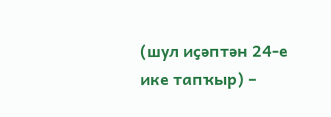(шул иҫәптән 24-е ике тапҡыр) –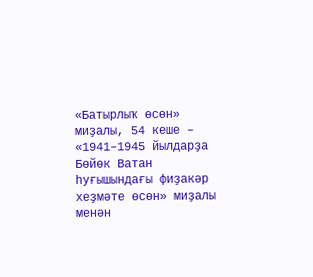«Батырлыҡ өсөн» миҙалы, 54 кеше – «1941–1945 йылдарҙа Бөйөк Ватан һуғышындағы фиҙакәр хеҙмәте өсөн» миҙалы менән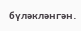бүләкләнгән.